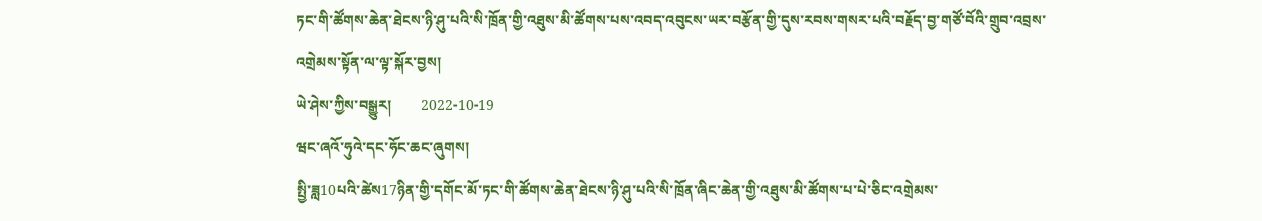ཏང་གི་ཚོགས་ཆེན་ཐེངས་ཉི་ཤུ་པའི་སི་ཁྲོན་གྱི་འཐུས་མི་ཚོགས་པས་འབད་འབུངས་ཡར་བརྩོན་གྱི་དུས་རབས་གསར་པའི་བརྗོད་བྱ་གཙོ་བོའི་གྲུབ་འབྲས་འགྲེམས་སྟོན་ལ་ལྟ་སྐོར་བྱས།
ཡེ་ཤེས་ཀྱིས་བསྒྱུར།        2022-10-19
ཝང་ཞའོ་ཧུའེ་དང་ཧོང་ཆང་ཞུགས།
སྤྱི་ཟླ10པའི་ཚེས17ཉིན་གྱི་དགོང་མོ་ཏང་གི་ཚོགས་ཆེན་ཐེངས་ཉི་ཤུ་པའི་སི་ཁྲོན་ཞིང་ཆེན་གྱི་འཐུས་མི་ཚོགས་པ་པེ་ཅིང་འགྲེམས་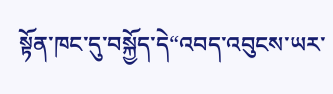སྟོན་ཁང་དུ་བསྐྱོད་དེ“འབད་འབུངས་ཡར་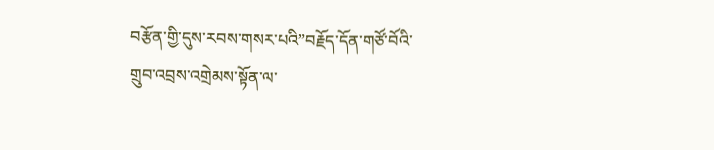བརྩོན་གྱི་དུས་རབས་གསར་པའི”བརྗོད་དོན་གཙོ་བོའི་གྲུབ་འབྲས་འགྲེམས་སྟོན་ལ་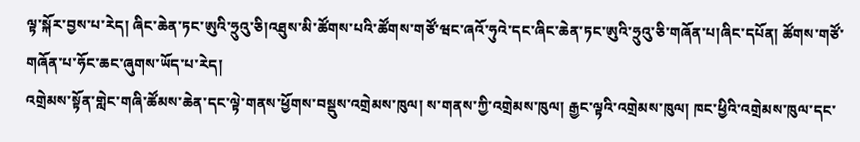ལྟ་སྐོར་བྱས་པ་རེད། ཞིང་ཆེན་ཏང་ཨུའི་ཧྲུའུ་ཅི།འཐུས་མི་ཚོགས་པའི་ཚོགས་གཙོ་ཝང་ཞའོ་ཧུའེ་དང་ཞིང་ཆེན་ཏང་ཨུའི་ཧྲུའུ་ཅི་གཞོན་པ།ཞིང་དཔོན། ཚོགས་གཙོ་གཞོན་པ་ཧོང་ཆང་ཞུགས་ཡོད་པ་རེད།
འགྲེམས་སྟོན་གླེང་གཞི་ཚོམས་ཆེན་དང་ལྟེ་གནས་ཕྱོགས་བསྡུས་འགྲེམས་ཁུལ། ས་གནས་ཀྱི་འགྲེམས་ཁུལ། རྒྱང་ལྟའི་འགྲེམས་ཁུལ། ཁང་ཕྱིའི་འགྲེམས་ཁུལ་དང་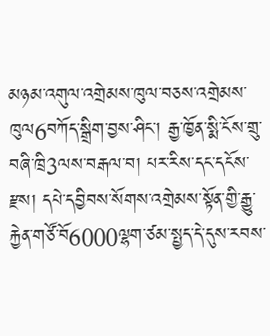མཉམ་འགུལ་འགྲེམས་ཁུལ་བཅས་འགྲེམས་ཁུལ6བཀོད་སྒྲིག་བྱས་ཤིང་། རྒྱ་ཁྱོན་སྨི་ངོས་གྲུ་བཞི་ཁྲི3ལས་བརྒལ་བ། པར་རིས་དང་དངོས་རྫས། དཔེ་དབྱིབས་སོགས་འགྲེམས་སྟོན་གྱི་རྒྱུ་རྐྱེན་གཙོ་བོ6000ལྷག་ཙམ་སྤྱད་དེ་དུས་རབས་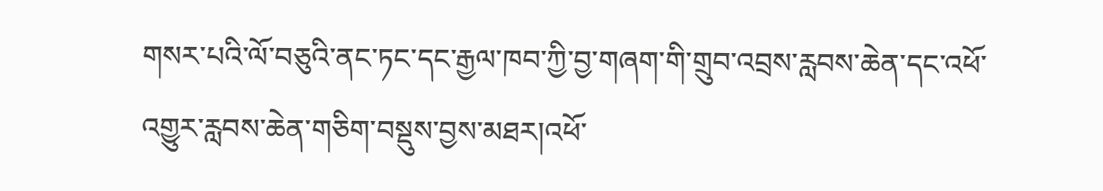གསར་པའི་ལོ་བཅུའི་ནང་ཏང་དང་རྒྱལ་ཁབ་ཀྱི་བྱ་གཞག་གི་གྲུབ་འབྲས་རླབས་ཆེན་དང་འཕོ་འགྱུར་རླབས་ཆེན་གཅིག་བསྡུས་བྱས་མཐར།འཕོ་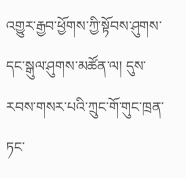འགྱུར་རྒྱབ་ཕྱོགས་ཀྱི་སྟོབས་ཤུགས་དང་སྒུལ་ཤུགས་མཚོན་ལ། དུས་རབས་གསར་པའི་ཀྲུང་གོ་གུང་ཁྲན་ཏང་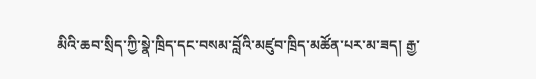མིའི་ཆབ་སྲིད་ཀྱི་སྣེ་ཁྲིད་དང་བསམ་བློའི་མཛུབ་ཁྲིད་མཚོན་པར་མ་ཟད། རྒྱ་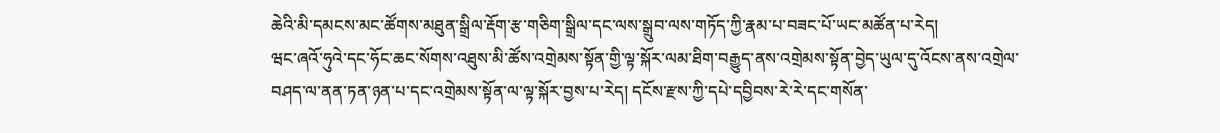ཆེའི་མི་དམངས་མང་ཚོགས་མཐུན་སྒྲིལ་རྡོག་རྩ་གཅིག་སྒྲིལ་དང་ལས་སྒྲུབ་ལས་གཏོད་ཀྱི་རྣམ་པ་བཟང་པོ་ཡང་མཚོན་པ་རེད།
ཝང་ཞའོ་ཧུའེ་དང་ཧོང་ཆང་སོགས་འཐུས་མི་ཚོས་འགྲེམས་སྟོན་གྱི་ལྟ་སྐོར་ལམ་ཐིག་བརྒྱུད་ནས་འགྲེམས་སྟོན་བྱེད་ཡུལ་དུ་འོངས་ནས་འགྲེལ་བཤད་ལ་ནན་ཏན་ཉན་པ་དང་འགྲེམས་སྟོན་ལ་ལྟ་སྐོར་བྱས་པ་རེད། དངོས་རྫས་ཀྱི་དཔེ་དབྱིབས་རེ་རེ་དང་གསོན་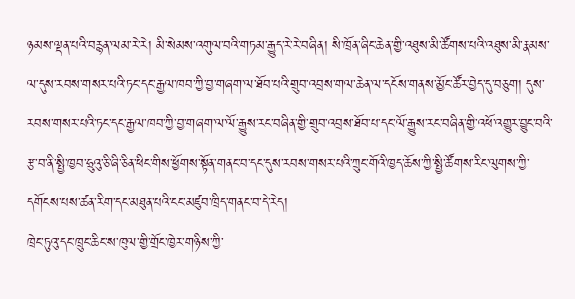ཉམས་ལྡན་པའི་བརྙན་ལམ་རེ་རེ། མི་སེམས་འགུལ་བའི་གཏམ་རྒྱུད་རེ་རེ་བཞིན། སི་ཁྲོན་ཞིང་ཆེན་གྱི་འཐུས་མི་ཚོགས་པའི་འཐུས་མི་རྣམས་ལ་དུས་རབས་གསར་པའི་ཏང་དང་རྒྱལ་ཁབ་ཀྱི་བྱ་གཞག་ལ་ཐོབ་པའི་གྲུབ་འབྲས་གལ་ཆེན་ལ་དངོས་གནས་མྱོང་ཚོར་བྱེད་དུ་བཅུག། དུས་རབས་གསར་པའི་ཏང་དང་རྒྱལ་ཁབ་ཀྱི་བྱ་གཞག་ལ་ལོ་རྒྱུས་རང་བཞིན་གྱི་གྲུབ་འབྲས་ཐོབ་པ་དང་ལོ་རྒྱུས་རང་བཞིན་གྱི་འཕོ་འགྱུར་བྱུང་བའི་རྩ་བ་ནི་སྤྱི་ཁྱབ་ཧྲུའུ་ཅི་ཞི་ཅིན་ཕིང་གིས་ཕྱོགས་སྟོན་གནང་བ་དང་དུས་རབས་གསར་པའི་ཀྲུང་གོའི་ཁྱད་ཆོས་ཀྱི་སྤྱི་ཚོགས་རིང་ལུགས་ཀྱི་དགོངས་པས་ཚན་རིག་དང་མཐུན་པའི་ངང་མཛུབ་ཁྲིད་གནང་བ་དེ་རེད།
ཁྲེང་ཏུའུ་དང་ཁྲུང་ཆིང་ས་ཁུལ་གྱི་གྲོང་ཁྱེར་གཉིས་ཀྱི་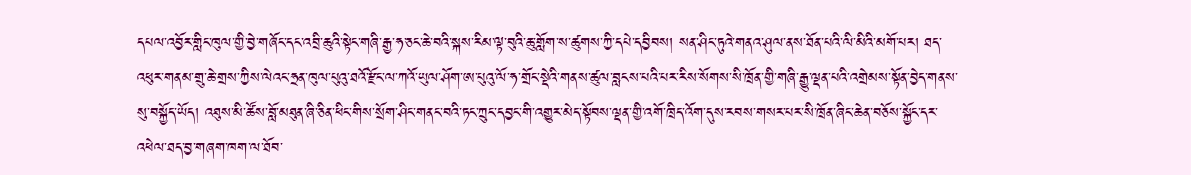དཔལ་འབྱོར་གླིང་ཁུལ་གྱི་བྱེ་གཞོང་དང་འབྲི་ཆུའི་སྟེང་གཞི་རྒྱ་ཧ་ཅང་ཆེ་བའི་སྐས་རིམ་ལྟ་བུའི་ཆུ་གློག་ས་ཚུགས་ཀྱི་དཔེ་དབྱིབས། སན་ཤིང་ཏུའེ་གནའ་ཤུལ་ནས་ཐོན་པའི་ལི་མིའི་མགོ་པར། ཐད་འཕུར་གནམ་གྲུ་ཆེ་གྲས་ཀྱིས་ལེའང་ཧྲན་ཁུལ་པུའུ་ཐའོ་རྫོང་ལ་ཀའོ་ཡུལ་ཤོག་ཨ་པུའུ་ལོ་ཧ་གྲོང་སྡེའི་གནས་ཚུལ་བླངས་པའི་པར་རིས་སོགས་སི་ཁྲོན་གྱི་གཞི་རྒྱུ་ལྡན་པའི་འགྲེམས་སྟོན་བྱེད་གནས་སུ་བསྐྱོད་ཡོད། འཐུས་མི་ཚོས་བློ་མཐུན་ཞི་ཅིན་ཕིང་གིས་སྲོག་ཤིང་གནང་བའི་ཏང་ཀྲུང་དབྱང་གི་འགྱུར་མེད་སྟོབས་ལྡན་གྱི་འགོ་ཁྲིད་འོག་དུས་རབས་གསར་པར་སི་ཁྲོན་ཞིང་ཆེན་བཅོས་སྐྱོང་དར་འཕེལ་ཐད་བྱ་གཞག་ཁག་ལ་ཐོབ་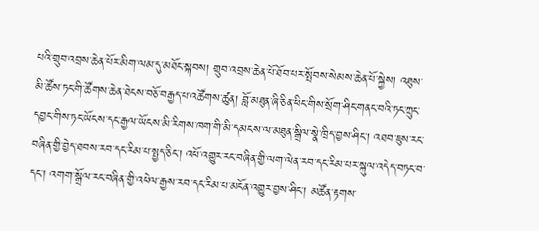པའི་གྲུབ་འབྲས་ཆེན་པོར་མིག་ལམ་དུ་མཐོང་སྐབས། གྲུབ་འབྲས་ཆེན་པོ་ཐོབ་པར་སྤོབས་སེམས་ཆེན་པོ་སྐྱེས། འཐུས་མི་ཚོས་ཏང་གི་ཚོགས་ཆེན་ཐེངས་བཅོ་བརྒྱད་པ་འཚོགས་ཚུན། བློ་མཐུན་ཞི་ཅིན་ཕིང་གིས་སྲོག་ཤིང་གནང་བའི་ཏང་ཀྲུང་དབྱང་གིས་ཏང་ཡོངས་དང་རྒྱལ་ཡོངས་མི་རིགས་ཁག་གི་མི་དམངས་ལ་མཐུན་སྒྲིལ་སྣེ་ཁྲིད་བྱས་ཤིང་། འཐབ་ཇུས་རང་བཞིན་གྱི་བྱེད་ཐབས་རབ་དང་རིམ་པ་སྤྱད་ཅིང་། འཕོ་འགྱུར་རང་བཞིན་གྱི་ལག་ལེན་རབ་དང་རིམ་པར་སྐུལ་འདེད་བཏང་བ་དང་། འགག་སྒྲོལ་རང་བཞིན་གྱི་འཕེལ་རྒྱས་རབ་དང་རིམ་པ་མངོན་འགྱུར་བྱས་ཤིང་། མཚོན་རྟགས་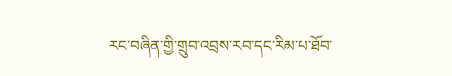རང་བཞིན་གྱི་གྲུབ་འབྲས་རབ་དང་རིམ་པ་ཐོབ་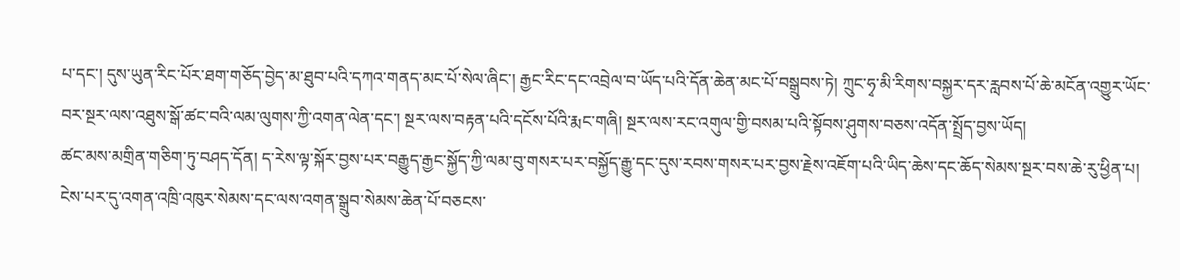པ་དང་། དུས་ཡུན་རིང་པོར་ཐག་གཅོད་བྱེད་མ་ཐུབ་པའི་དཀའ་གནད་མང་པོ་སེལ་ཞིང་། རྒྱང་རིང་དང་འབྲེལ་བ་ཡོད་པའི་དོན་ཆེན་མང་པོ་བསྒྲུབས་ཏེ། ཀྲུང་ཧྭ་མི་རིགས་བསྐྱར་དར་རླབས་པོ་ཆེ་མངོན་འགྱུར་ཡོང་བར་སྔར་ལས་འཐུས་སྒོ་ཚང་བའི་ལམ་ལུགས་ཀྱི་འགན་ལེན་དང་། སྔར་ལས་བརྟན་པའི་དངོས་པོའི་རྨང་གཞི། སྔར་ལས་རང་འགུལ་གྱི་བསམ་པའི་སྟོབས་ཤུགས་བཅས་འདོན་སྤྲོད་བྱས་ཡོད།
ཚང་མས་མགྲིན་གཅིག་ཏུ་བཤད་དོན། ད་རེས་ལྟ་སྐོར་བྱས་པར་བརྒྱུད་རྒྱང་སྐྱོད་ཀྱི་ལམ་བུ་གསར་པར་བསྐྱོད་རྒྱུ་དང་དུས་རབས་གསར་པར་བྱས་རྗེས་འཇོག་པའི་ཡིད་ཆེས་དང་ཆོད་སེམས་སྔར་བས་ཆེ་རུ་ཕྱིན་པ། ངེས་པར་དུ་འགན་འཁྲི་འཁུར་སེམས་དང་ལས་འགན་སྒྲུབ་སེམས་ཆེན་པོ་བཅངས་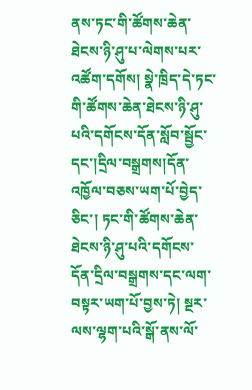ནས་ཏང་གི་ཚོགས་ཆེན་ཐེངས་ཉི་ཤུ་པ་ལེགས་པར་འཚོག་དགོས། སྣེ་ཁྲིད་དེ་ཏང་གི་ཚོགས་ཆེན་ཐེངས་ཉི་ཤུ་པའི་དགོངས་དོན་སློབ་སྦྱོང་དང་།དྲིལ་བསྒྲགས།དོན་འཁྱོལ་བཅས་ཡག་པོ་བྱེད་ཅིང་། ཏང་གི་ཚོགས་ཆེན་ཐེངས་ཉི་ཤུ་པའི་དགོངས་དོན་དྲིལ་བསྒྲགས་དང་ལག་བསྟར་ཡག་པོ་བྱས་ཏེ། སྔར་ལས་ལྷག་པའི་སྒོ་ནས་ལོ་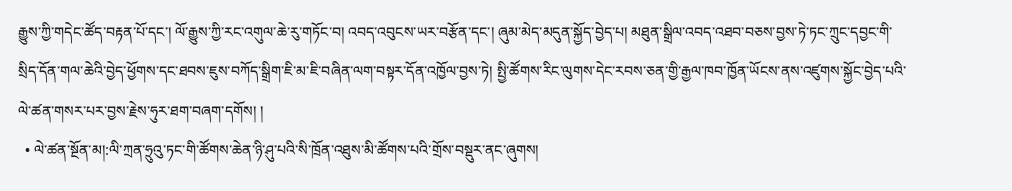རྒྱུས་ཀྱི་གདེང་ཚོད་བརྟན་པོ་དང་། ལོ་རྒྱུས་ཀྱི་རང་འགུལ་ཆེ་རུ་གཏོང་བ། འབད་འབུངས་ཡར་བརྩོན་དང་། ཞུམ་མེད་མདུན་སྐྱོད་བྱེད་པ། མཐུན་སྒྲིལ་འབད་འཐབ་བཅས་བྱས་ཏེ་ཏང་ཀྲུང་དབྱང་གི་སྲིད་དོན་གལ་ཆེའི་བྱེད་ཕྱོགས་དང་ཐབས་ཇུས་བཀོད་སྒྲིག་ཇི་མ་ཇི་བཞིན་ལག་བསྟར་དོན་འཁྱོལ་བྱས་ཏེ། སྤྱི་ཚོགས་རིང་ལུགས་དེང་རབས་ཅན་གྱི་རྒྱལ་ཁབ་ཁྱོན་ཡོངས་ནས་འཛུགས་སྐྱོང་བྱེད་པའི་ལེ་ཚན་གསར་པར་བྱས་རྗེས་ཧུར་ཐག་བཞག་དགོས། །
  • ལེ་ཚན་སྔོན་མ།:ལི་ཀྲན་ཧྲུའུ་ཏང་གི་ཚོགས་ཆེན་ཉི་ཤུ་པའི་སི་ཁྲོན་འཐུས་མི་ཚོགས་པའི་གྲོས་བསྡུར་ནང་ཞུགས།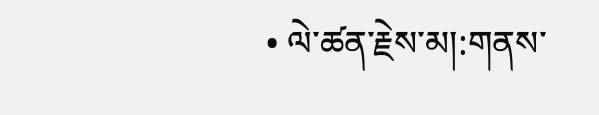• ལེ་ཚན་རྗེས་མ།:གནས་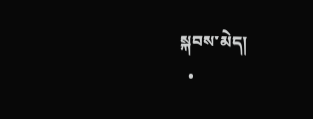སྐབས་མེད།
  •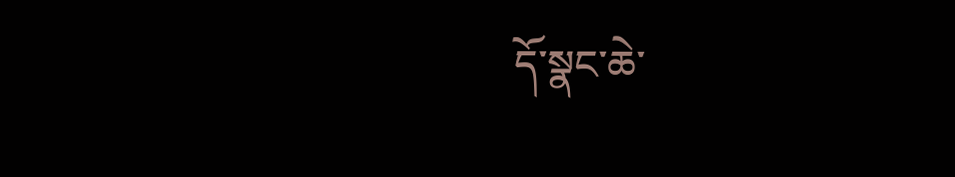དོ་སྣང་ཆེ་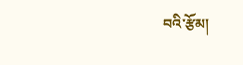བའི་རྩོམ།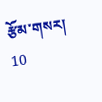རྩོམ་གསར། 10